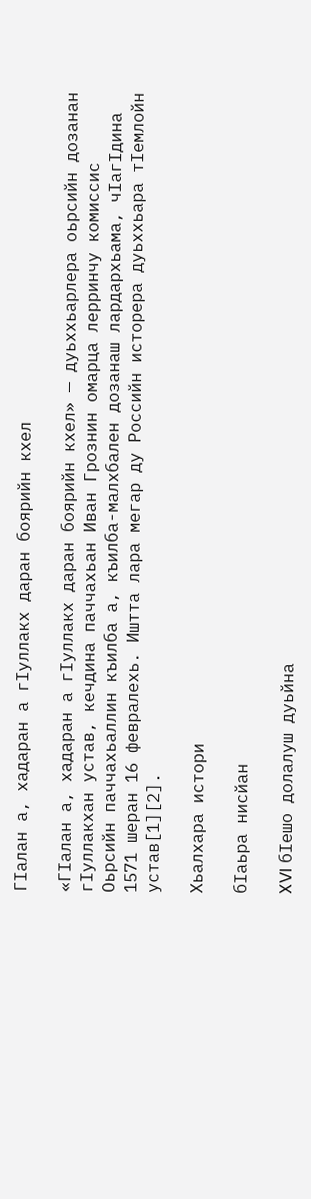ГӀалан а, хадаран а гӀуллакх даран боярийн кхел

«ГӀалан а, хадаран а гӀуллакх даран боярийн кхел» — дуьххьарлера оьрсийн дозанан гӀуллакхан устав, кечдина паччахьан Иван Грознин омарца лерринчу комиссис Оьрсийн паччахьаллин къилба а, къилба-малхбален дозанаш лардархьама, чӀагӀдина 1571 шеран 16 февралехь. Иштта лара мегар ду Российн исторера дуьххьара тӀемлойн устав[1][2].

Хьалхара истори

бӀаьра нисйан

XVI бӀешо долалуш дуьйна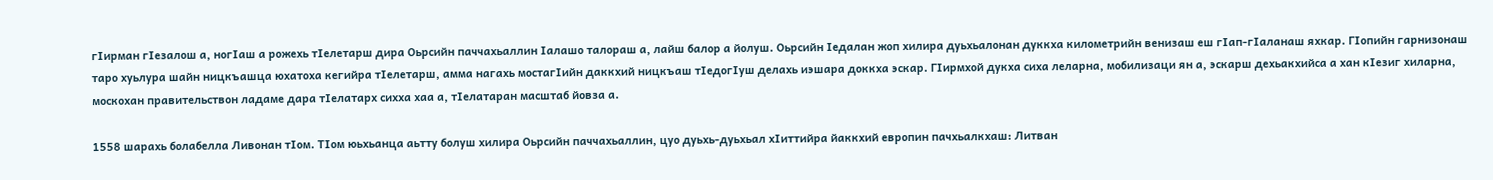гӀирман гӀезалош а, ногӀаш а рожехь тӀелетарш дира Оьрсийн паччахьаллин Ӏалашо талораш а, лайш балор а йолуш. Оьрсийн Ӏедалан жоп хилира дуьхьалонан дуккха километрийн венизаш еш гӀап-гӀаланаш яхкар. ГӀопийн гарнизонаш таро хуьлура шайн ницкъашца юхатоха кегийра тӀелетарш, амма нагахь мостагӀийн даккхий ницкъаш тӀедогӀуш делахь иэшара доккха эскар. ГӀирмхой дукха сиха леларна, мобилизаци ян а, эскарш дехьакхийса а хан кӀезиг хиларна, москохан правительствон ладаме дара тӀелатарх сихха хаа а, тӀелатаран масштаб йовза а.

1558 шарахь болабелла Ливонан тӀом. ТӀом юьхьанца аьтту болуш хилира Оьрсийн паччахьаллин, цуо дуьхь-дуьхьал хӀиттийра йаккхий европин пачхьалкхаш: Литван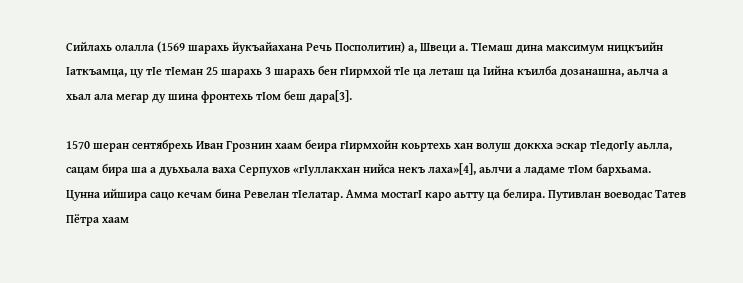Сийлахь олалла (1569 шарахь йукъайахана Речь Посполитин) а, Швеци а. ТӀемаш дина максимум ницкъийн Ӏаткъамца, цу тӀе тӀеман 25 шарахь 3 шарахь бен гӀирмхой тӀе ца леташ ца Ӏийна къилба дозанашна, аьлча а хьал ала мегар ду шина фронтехь тӀом беш дара[3].

1570 шеран сентябрехь Иван Грознин хаам беира гӀирмхойн коьртехь хан волуш доккха эскар тӀедогӀу аьлла, сацам бира ша а дуьхьала ваха Серпухов «гӀуллакхан нийса некъ лаха»[4], аьлчи а ладаме тӀом бархьама. Цунна ийшира сацо кечам бина Ревелан тӀелатар. Амма мостагӀ каро аьтту ца белира. Путивлан воеводас Татев Пётра хаам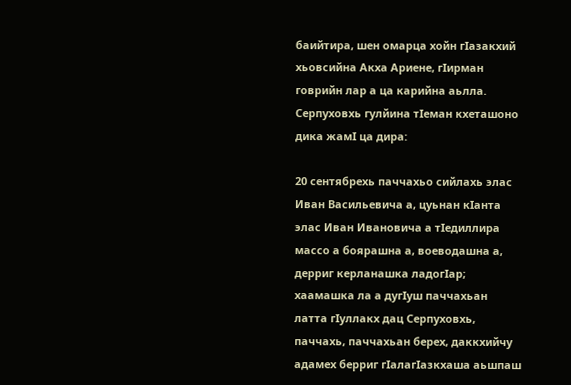баийтира, шен омарца хойн гӀазакхий хьовсийна Акха Ариене, гӀирман говрийн лар а ца карийна аьлла. Серпуховхь гулйина тӀеман кхеташоно дика жамӀ ца дира:

20 сентябрехь паччахьо сийлахь элас Иван Васильевича а, цуьнан кӀанта элас Иван Ивановича а тӀедиллира массо а боярашна а, воеводашна а, дерриг керланашка ладогӀар; хаамашка ла а дугӀуш паччахьан латта гӀуллакх дац Серпуховхь, паччахь, паччахьан берех, даккхийчу адамех берриг гӀалагӀазкхаша аьшпаш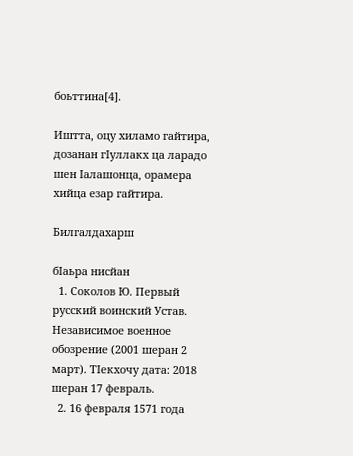боьттина[4].

Иштта, оцу хиламо гайтира, дозанан гӀуллакх ца ларадо шен Ӏалашонца, орамера хийца езар гайтира.

Билгалдахарш

бӀаьра нисйан
  1. Соколов Ю. Первый русский воинский Устав. Независимое военное обозрение (2001 шеран 2 март). ТӀекхочу дата: 2018 шеран 17 февраль.
  2. 16 февраля 1571 года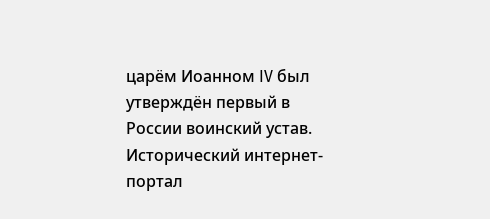царём Иоанном IV был утверждён первый в России воинский устав. Исторический интернет-портал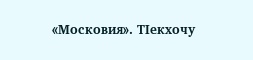«Московия». ТӀекхочу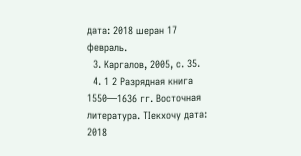дата: 2018 шеран 17 февраль.
  3. Каргалов, 2005, с. 35.
  4. 1 2 Разрядная книга 1550—1636 гг. Восточная литература. ТӀекхочу дата: 2018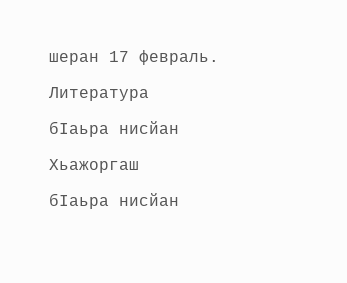шеран 17 февраль.

Литература

бӀаьра нисйан

Хьажоргаш

бӀаьра нисйан